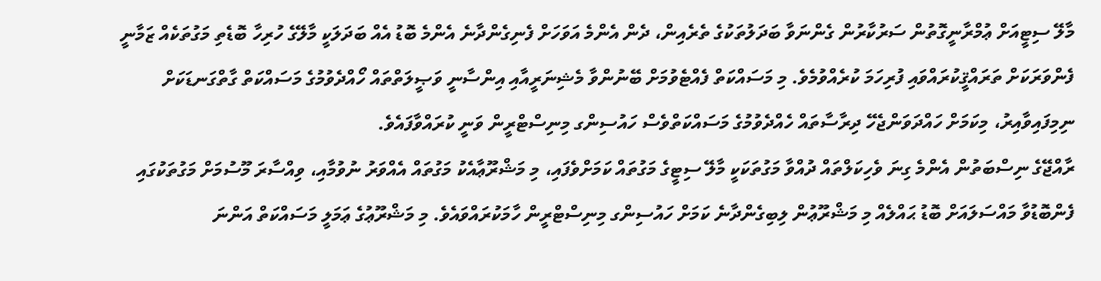މާލޭ ސިޓީއަށް ޢުމްރާނީގޮތުން ސަރުކާރުން ގެންނަވާ ބަދަލުތަކުގެ ތެރެއިން، ދެން އެންމެ އަވަހަށް ފެނިގެންދާނެ އެންމެ ބޮޑު އެއް ބަދަލަކީ މާލޭގެ ހުރިހާ ބޮޑެތި މަގުތަކެއް ޒަމާނީ ފެންވަރަކަށް ތަރައްޤީކުރައްވައި ފުރިހަމަ ކުރެއްވުމެވެ. މި މަސައްކަތް ފެއްޓެވުމަށް ބޭނުންވާ މެޝިނަރީއާއި އިންސާނީ ވަޞީލަތްތައް ހޯއްދެވުމުގެ މަސައްކަތް ގާތްގަނޑަކަށް ނިމިފައިވާއިރު، މިކަމަށް ހައްދަވަންޖެހޭ ދިރާސާތައް ހެއްދެވުމުގެ މަސައްކަތްވެސް ހައުސިންގ މިނިސްޓްރީން ވަނީ ކުރައްވާފައެވެ.
ރާއްޖޭގެ ނިސްބަތުން އެންމެ ގިނަ ވެހިކަލްތައް ދުއްވާ މަގުތަކަކީ މާލޭ ސިޓީގެ މަގުތައް ކަމަށްވެފައި، މި މަޝްރޫޢާއެކު މަގުތައް އެއްވަރު ނުވުމާއި، ވިއްސާރަ މޫސުމަށް މަގުތަކުގައި ފެންބޮޑުވާ މައްސަލައަށް ބޮޑު ޙައްލެއް މި މަޝްރޫޢުން ލިބިގެންދާނެ ކަމަށް ހައުސިންގ މިނިސްޓްރީން ހާމަކުރައްވައެވެ. މި މަޝްރޫޢުގެ ޢަމަލީ މަސައްކަތް އަންނަ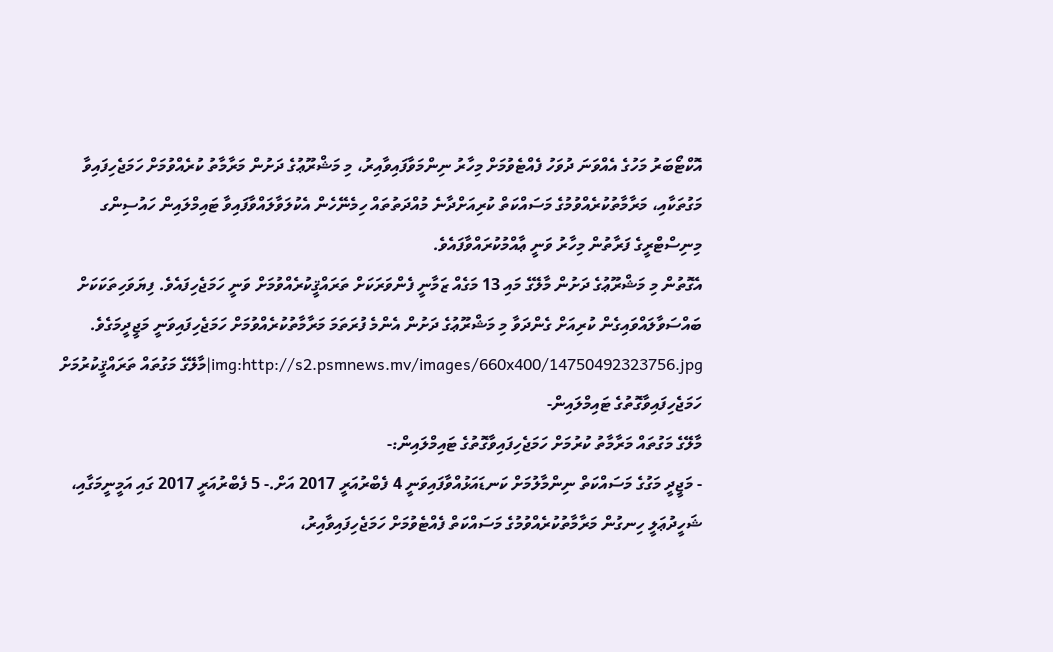އޮކްޓޯބަރު މަހުގެ އެއްވަނަ ދުވަހު ފެއްޓެވުމަށް މިހާރު ނިންމަވާފައިވާއިރު، މި މަޝްރޫޢުގެ ދަށުން މަރާމާތު ކުރެއްވުމަށް ހަމަޖެހިފައިވާ މަގުތަކާއި، މަރާމާތުކުރެއްވުމުގެ މަސައްކަތް ކުރިއަށްދާނެ މުއްދަތުތައް ހިމެނޭހެން އެކުލަވާލައްވާފައިވާ ޓައިމްލައިން ހައުސިންގ މިނިސްޓްރީގެ ފަރާތުން މިހާރު ވަނީ ޢާއްމުކުރައްވާފައެވެ.
އެގޮތުން މި މަޝްރޫޢުގެ ދަށުން މާލޭގެ މައި 13 މަގެއް ޒަމާނީ ފެންވަރަކަށް ތަރައްޤީކުރެއްވުމަށް ވަނީ ހަމަޖެހިފައެވެ. ފިޔަވަހިތަކަކަށް ބައްސަވާލައްވައިގެން ކުރިއަށް ގެންދަވާ މި މަޝްރޫޢުގެ ދަށުން އެންމެ ފުރަތަމަ މަރާމާތުކުރެއްވުމަށް ހަމަޖެހިފައިވަނީ މަޖީދީމަގެވެ.
img:http://s2.psmnews.mv/images/660x400/14750492323756.jpg|މާލޭގެ މަގުތައް ތަރައްޤީކުރުމަށް ހަމަޖެހިފައިވާގޮތުގެ ޓައިމްލައިން-
މާލޭގެ މަގުތައް މަރާމާތު ކުރުމަށް ހަމަޖެހިފައިވާގޮތުގެ ޓައިމްލައިން:-
- މަޖީދީ މަގުގެ މަސައްކަތް ނިންމާލުމަށް ކަނޑައަޅުއްވާފައިވަނީ 4 ފެބްރުއަރީ 2017 އަށް.- 5 ފެބްރުއަރީ 2017 ގައި އަމީނީމަގާއި، ޝަހީދުޢަލީ ހިނގުން މަރާމާތުކުރެއްވުމުގެ މަސައްކަތް ފެއްޓެވުމަށް ހަމަޖެހިފައިވާއިރު،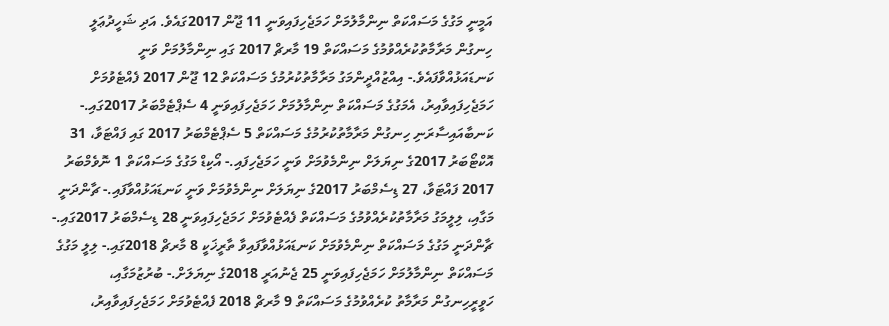އަމީނީ މަގުގެ މަސައްކަތް ނިންމާލުމަށް ހަމަޖެހިފައިވަނީ 11 ޖޫން 2017ގައެވެ. އަދި ޝަހީދުޢަލީ ހިނގުން މަރާމާތުކުރެއްވުމުގެ މަސައްކަތް 19 މާރޗް 2017 ގައި ނިންމާލުމަށް ވަނީ ކަނޑައަޅުއްވާފައެވެ.- އިއްޒުއްދީންމަގު މަރާމާތުކުރުމުގެ މަސައްކަތް 12 ޖޫން 2017 ފެއްޓެވުމަށް ހަމަޖެހިފައިވާއިރު، އެމަގުގެ މަސައްކަތް ނިންމާލުމަށް ހަމަޖެހިފައިވަނީ 4 ސެޕްޓެމްބަރު 2017ގައި.- ކަނބާއައިސާރަނި ހިނގުން މަރާމާތުކުރުމުގެ މަސައްކަތް 5 ސެޕްޓެމްބަރު 2017 ގައި ފައްޓަވާ، 31 އޮކްޓޯބަރު 2017ގެ ނިޔަލަށް ނިންމެވުމަށް ވަނީ ހަމަޖެހިފައި.- އޯކިޑް މަގުގެ މަސައްކަތް 1 ނޮވެމްބަރު 2017 ފައްޓަވާ، 27 ޑިސެމްބަރު 2017ގެ ނިޔަލަށް ނިންމެވުމަށް ވަނީ ކަނޑައަޅުއްވާފައި.- ޗާންދަނީ މަގާއި، ލިލީމަގު މަރާމާތުކުރެއްވުމުގެ މަސައްކަތް ފެއްޓެވުމަށް ހަމަޖެހިފައިވަނީ 28 ޑިސެމްބަރު 2017ގައި.- ޗާންދަނީ މަގުގެ މަސައްކަތް ނިންމެވުމަށް ކަނޑައަޅުއްވާފައިވާ ތާރީޚަކީ 8 މާރޗް 2018ގައި.- ލިލީ މަގުގެ މަސައްކަތް ނިންމާލުމަށް ހަމަޖެހިފައިވަނީ 25 ޖެނުއަރީ 2018ގެ ނިޔަލަށް.- ބުރުޒުމަގާއި، ހަވީރީހިނގުން މަރާމާތު ކުރެއްވުމުގެ މަސައްކަތް 9 މާރޗް 2018 ފެއްޓެވުމަށް ހަމަޖެހިފައިވާއިރު،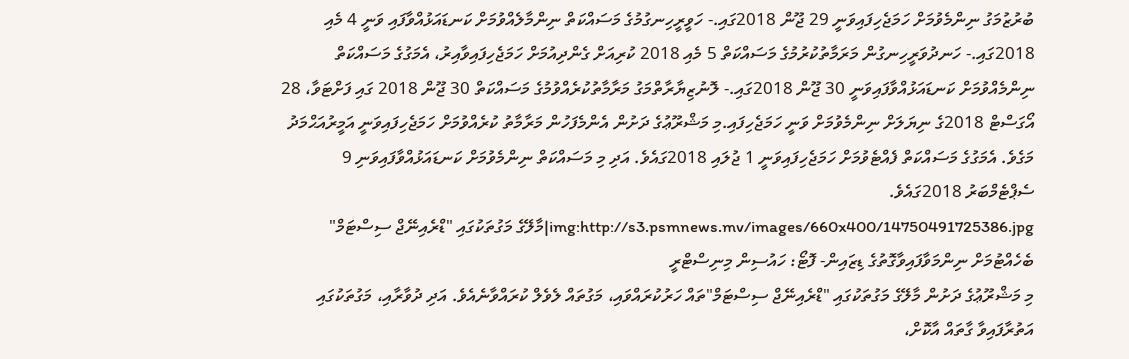ބުރުޒުމަގު ނިންމެވުމަށް ހަމަޖެހިފައިވަނީ 29 ޖޫން 2018ގައި.- ހަވީރީހިނގުމުގެ މަސައްކަތް ނިންމާލެއްވުމަށް ކަނޑައަޅުއްވާފައި ވަނީ 4 މެއި 2018ގައި.- ހަނދުވަރީހިނގުން މަރަމާތުކުރުމުގެ މަސައްކަތް 5 މެއި 2018 ކުރިއަށް ގެންދިއުމަށް ހަމަޖެހިފައިވާއިރު، އެމަގުގެ މަސައްކަތް ނިންމެއްވުމަށް ކަނޑައަޅުއްވާފައިވަނީ 30 ޖޫން 2018ގައި.- ލޮނުޒިޔާރާތްމަގު މަރާމާތުކުރެއްވުމުގެ މަސައްކަތް 30 ޖޫން 2018 ގައި ފަށްޓަވާ، 28 އޯގަސްޓް 2018ގެ ނިޔަލަށް ނިންމެވުމަށް ވަނީ ހަމަޖެހިފައި.މި މަޝްރޫޢުގެ ދަށުން އެންމެފަހުން މަރާމާތު ކުރެއްވުމަށް ހަމަޖެހިފައިވަނީ އަމީރުއަޙްމަދު މަގެވެ. އެމަގުގެ މަސައްކަތް ފެއްޓެވުމަށް ހަމަޖެހިފައިވަނީ 1 ޖުލައި 2018ގައެވެ. އަދި މި މަސައްކަތް ނިންމެވުމަށް ކަނޑައަޅުއްވާފައިވަނި 9 ސެޕްޓެމްބަރު 2018ގައެވެ.
img:http://s3.psmnews.mv/images/660x400/14750491725386.jpg|މާލޭގެ މަގުތަކުގައި "ޑްރެއިނޭޖް ސިސްޓަމް" ބެހެއްޓުމަށް ނިންމަވާފައިވާގޮތުގެ ޑިޒައިން- ފޮޓޯ: ހައުސިން މިނިސްޓްރީ
މި މަޝްރޫޢުގެ ދަށުން މާލޭގެ މަގުތަކުގައި "ޑްރެއިނޭޖް ސިސްޓަމް"ތައް ހަރުކުރައްވައި، މަގުތައް ލެވެލް ކުރައްވާނެއެވެ. އަދި ދުވާރާއި، މަގުތަކުގައި އަތުރާފައިވާ ގާތައް އާކޮށް،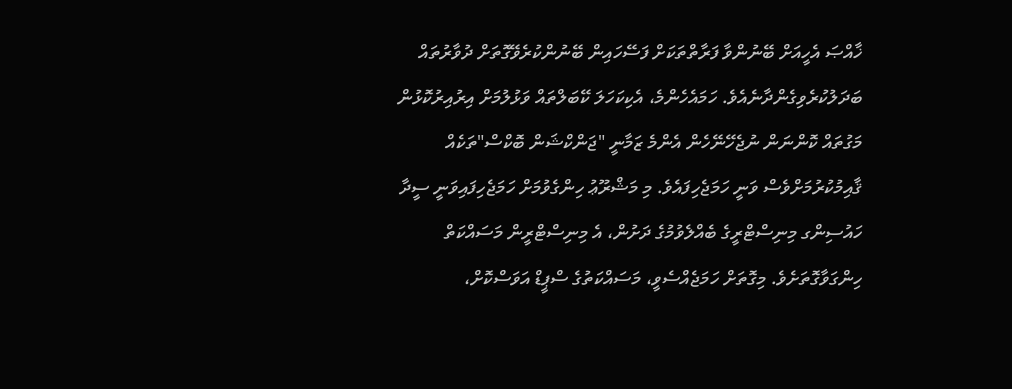ޚާއްޞަ އެހީއަށް ބޭނުންވާ ފަރާތްތަކަށް ފަސޭހައިން ބޭނުންކުރެވޭގޮތަށް ދުވާރުތައް ބަދަލުކުރެވިގެންދާނެއެވެ. ހަމައެހެންމެ، އެކިކަހަލަ ކޭބަލްތައް ވަޅުލުމަށް އިރުއިރުކޮޅުން މަގުތައް ކޮންނަން ނުޖެހޭނޭހެން އެންމެ ޒަމާނީ "ޖަންކްޝަން ބޮކްސް"ތަކެއް ޤާއިމުކުރުމަށްވެސް ވަނީ ހަމަޖެހިފައެވެ. މި މަޝްރޫޢު ހިންގެވުމަށް ހަމަޖެހިފައިވަނީ ސީދާ ހައުސިންގ މިނިސްޓްރީގެ ބެއްލެވުމުގެ ދަށުން، އެ މިނިސްޓްރީން މަސައްކަތް ހިންގަވާގޮތަށެވެ. މިގޮތަށް ހަމަޖެއްސެވީ، މަސައްކަތުގެ ސްޕީޑް އަވަސްކޮށް،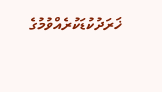ޚަރަދުކުޑަކުރެއްވުމުގެ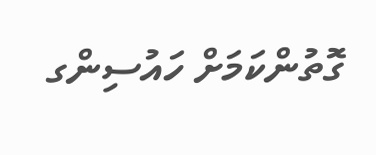ގޮތުންކަމަށް ހައުސިންގ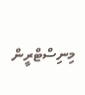މިނިސްޓްރީން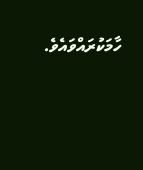ހާމަކުރައްވައެވެ.